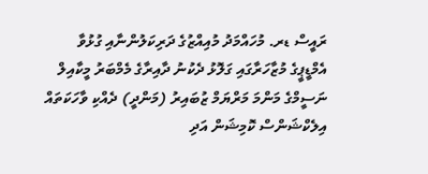ރައީސް ޑރ. މުހައްމަދު މުއިއްޒުގެ ދަރިކަލުންނާއި ގުޅުވާ އެމްޑީޕީގެ މުޒާހަރާގައި ގަލޮޅު ދެކުނު ދާއިރާގެ މެމްބަރު މީކާއިލް ނަސީމްގެ މަންމަ މަރްޔަމް ޒުބައިރު (މަންދީ) ދެއްކި ވާހަކަތައް އިލެކްޝަންސް ކޮމިޝަން އަދި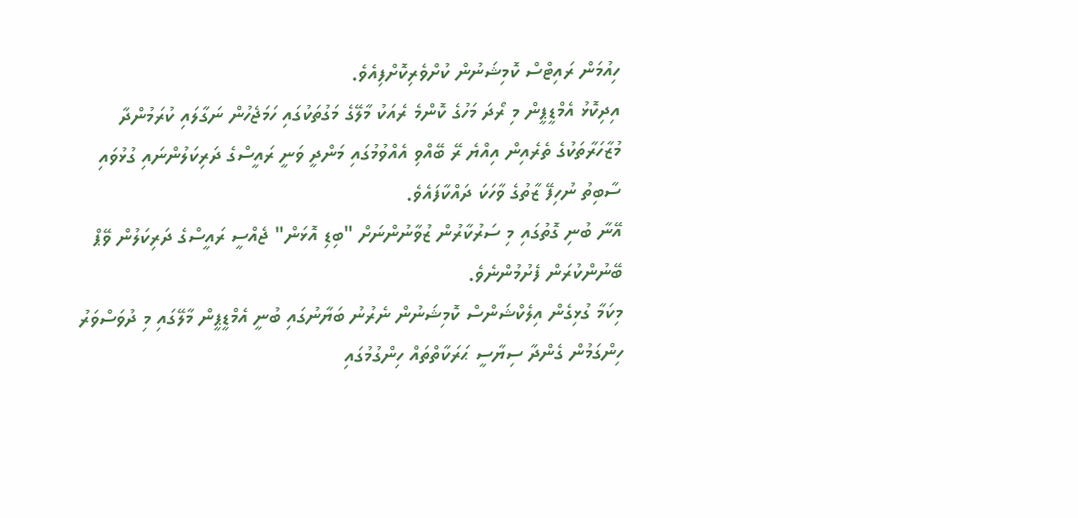ހިއުމަން ރައިޓްސް ކޮމިޝަނުން ކުށްވެރިކޮށްފިއެވެ.
އިދިކޮޅު އެމްޑީޕީން މި ރޯދަ މަހުގެ ކޮންމެ ރެއަކު މާލޭގެ މަގުތަކުގައި ހަމަޖެހުން ނަގާލައި ކުރަމުންދާ މުޒާހަރާތަކުގެ ތެރެއިން އިއްޔެ ރޭ ބޭއްވި އެއްވުމުގައި މަންދީ ވަނީ ރައީސްގެ ދަރިކަލުންނައި ގުޅުވައި ސާބިތު ނުހިފޭ ޒާތުގެ ވާހަކަ ދައްކާފައެވެ.
އޭނާ ބުނި ގޮތުގައި މި ސަރުކާރުން ޒުވާނުންނަށް "ބިޑި އޮޅަން" ޖެއްސީ ރައީސްގެ ދަރިކަލުން ވޭޕް ބޭނުންކުރަން ފެށުމުންނެވެ.
މިކަމާ ގުޅިގެން އިލެކްޝަންސް ކޮމިޝަނުން ނެރުނު ބަޔާނުގައި ބުނީ އެމްޑީޕީން މާލޭގައި މި ދުވަސްވަރު ހިންގަމުން ގެންދާ ސިޔާސީ ޙަރަކާތްތައް ހިންގުމުގައި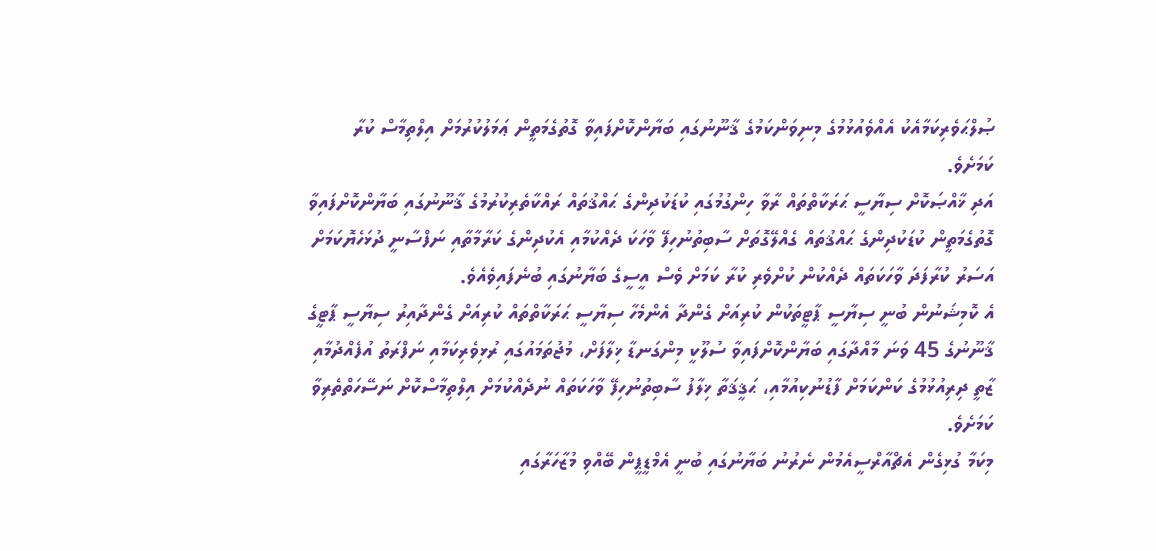ޞުލްޙަވެރިކަމާއެކު އެއްވެއުޅުމުގެ މިނިވަންކަމުގެ ޤާނޫނުގައި ބަޔާންކޮށްފައިވާ ގޮތުގެމަތީން ޢަމަލުކުރުމަށް އިލްތިމާސް ކުރާ ކަމަށެވެ.
އަދި ޚާއްޞަކޮށް ސިޔާސީ ޙަރަކާތްތައް ރާވާ ހިންގުމުގައި ކުޑަކުދިންގެ ޙައްޤުތައް ރައްކާތެރިކުރުމުގެ ޤާނޫނުގައި ބަޔާންކޮށްފައިވާ ގޮތުގެމަތީން ކުޑަކުދިންގެ ޙައްޤުތައް ގެއްލޭގޮތަށް ސާބިތުނުހިފޭ ވާހަކަ ދެއްކުމާއި އެކުދިންގެ ކަރާމާތާއި ނަފްސާނީ ދުޅަހެޔޮކަމަށް އަސަރު ކުރާފަދަ ވާހަކަތައް ދެއްކުން ކުށްވެރި ކުރާ ކަމަށް ވެސް އީސީގެ ބަޔާނުގައި ބުނެފައިވެއެވެ.
އެ ކޮމިޝަނުން ބުނީ ސިޔާސީ ޕާޓީތަކުން ކުރިއަށް ގެންދާ އެންމެހާ ސިޔާސީ ޙަރަކާތްތައް ކުރިއަށް ގެންދާއިރު ސިޔާސީ ޕާޓީގެ ޤާނޫނުގެ 45 ވަނަ މާއްދާގައި ބަޔާންކޮށްފައިވާ ސުލޫކީ މިންގަނޑާ ޚިލާފަށް، މުޖުތަމައުގައި ރުޅިވެރިކަމާއި ނަފްރަތު އުފެއްދުމާއި ޒާތީ ދިރިއުޅުމުގެ ކަންކަމަށް ފާޑުނުކިއުމާއި، ޙަޤީޤަތާ ޚިލާފު ސާބިތުނުހިފޭ ވާހަކަތައް ނުދެއްކުމަށް އިލްތިމާސްކޮށް ނަސޭހަތްތެރިވާ ކަމަށެވެ.
މިކަމާ ގުޅިގެން އެޗްއާރްސީއެމުން ނެރުނު ބަޔާނުގައި ބުނީ އެމްޑީޕީން ބޭއްވި މުޒާހަރާގައި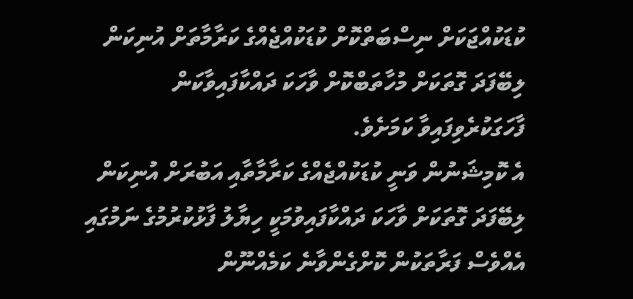ކުޑަކުއްޖަކަށް ނިސްބަތްކޮށް ކުޑަކުއްޖެއްގެ ކަރާމާތަށް އުނިކަން ލިބޭފަދަ ގޮތަކަށް މުހާތަބްކޮށް ވާހަކަ ދައްކާފައިވާކަން ފާހަގަކުރެވިފައިވާ ކަމަށެވެ.
އެ ކޮމިޝަނުން ވަނީ ކުޑަކުއްޖެއްގެ ކަރާމާތާއި އަބުރަށް އުނިކަން ލިބޭފަދަ ގޮތަކަށް ވާހަކަ ދައްކާފައިވުމަކީ ހިޔާލު ފާޅުކުރުމުގެ ނަމުގައި އެއްވެސް ފަރާތަކުން ކޮށްގެންވާނެ ކަމެއްނޫން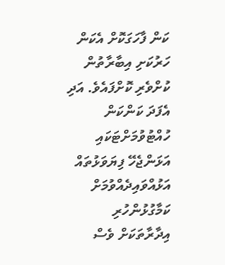ކަން ފާހަގަކޮށް އެކަން ހަރުކަށި އިބާރާތުން ކުށްވެރި ކޮށްފައެވެ. އަދި އެފަދަ ކަންކަން ހުއްޓުވުމަށްޓަކައި އަޅަންޖެހޭ ފިޔަވަޅުތައް އަޅުއްވައިދެއްވުމަށް ކަމާގުޅުންހުރި އިދާރާތަކަށް ވެސް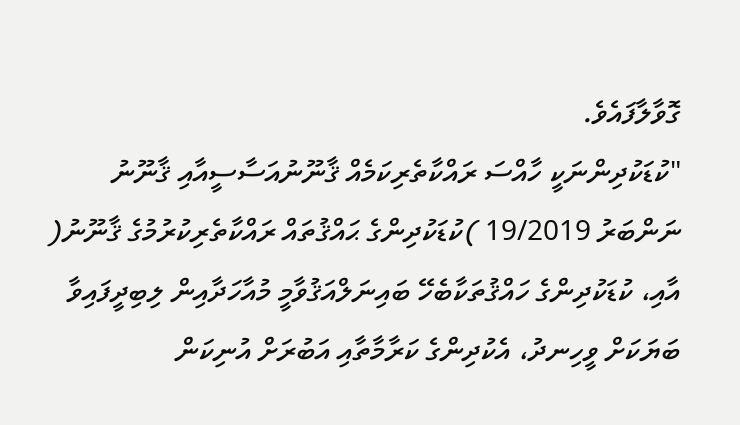ގޮވާލާފައެވެ.
"ކުޑަކުދިންނަކީ ހާއްސަ ރައްކާތެރިކަމެއް ޤާނޫނުއަސާސީއާއި ޤާނޫނު ނަންބަރު 19/2019 )ކުޑަކުދިންގެ ޙައްޤުތައް ރައްކާތެރިކުރުމުގެ ޤާނޫނު( އާއި، ކުޑަކުދިންގެ ހައްޤުތަކާބެހޭ ބައިނަލްއަޤުވާމީ މުއާހަދާއިން ލިބިދީފައިވާ ބަޔަކަށް ވީހިނދު، އެކުދިންގެ ކަރާމާތާއި އަބުރަށް އުނިކަން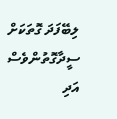ލިބޭފަދަ ގޮތަކަށް ސީދާގޮތުންވެސް އަދި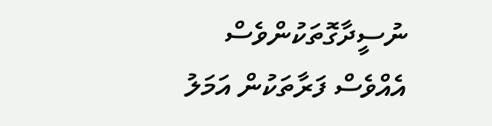ނުސީދާގޮތަކުންވެސް އެއްވެސް ފަރާތަކުން އަމަލު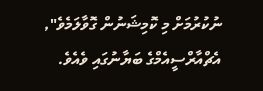ނުކުރުމަށް މި ކޮމިޝަނުން ގޮވާލަމެވެ", އެޗްއާރްސީއެމްގެ ބަޔާނުގައި ވެއެވެ.